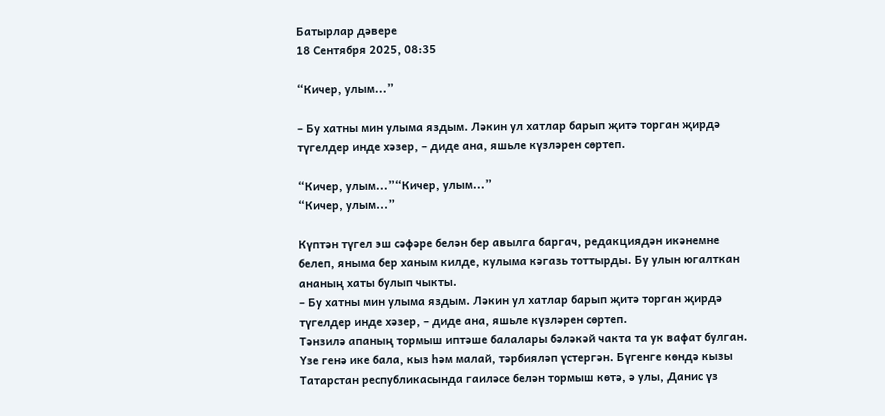Батырлар дәвере
18 Сентября 2025, 08:35

“Кичер, улым...”

– Бу хатны мин улыма яздым. Ләкин ул хатлар барып җитә торган җирдә түгелдер инде хәзер, – диде ана, яшьле күзләрен сөртеп.

“Кичер, улым...”“Кичер, улым...”
“Кичер, улым...”

Күптән түгел эш сәфәре белән бер авылга баргач, редакциядән икәнемне белеп, яныма бер ханым килде, кулыма кәгазь тоттырды. Бу улын югалткан ананың хаты булып чыкты.
– Бу хатны мин улыма яздым. Ләкин ул хатлар барып җитә торган җирдә түгелдер инде хәзер, – диде ана, яшьле күзләрен сөртеп.
Тәнзилә апаның тормыш иптәше балалары бәләкәй чакта та ук вафат булган. Үзе генә ике бала, кыз һәм малай, тәрбияләп үстергән. Бүгенге көндә кызы Татарстан республикасында гаиләсе белән тормыш көтә, ә улы, Данис үз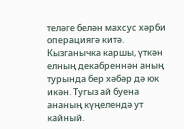теләге белән махсус хәрби операциягә китә. Кызганычка каршы, үткән елның декабреннән аның турында бер хәбәр дә юк икән. Тугыз ай буена ананың күңелендә ут кайный.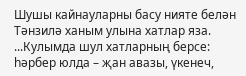Шушы кайнауларны басу нияте белән Тәнзилә ханым улына хатлар яза.
...Кулымда шул хатларның берсе: һәрбер юлда – җан авазы, үкенеч,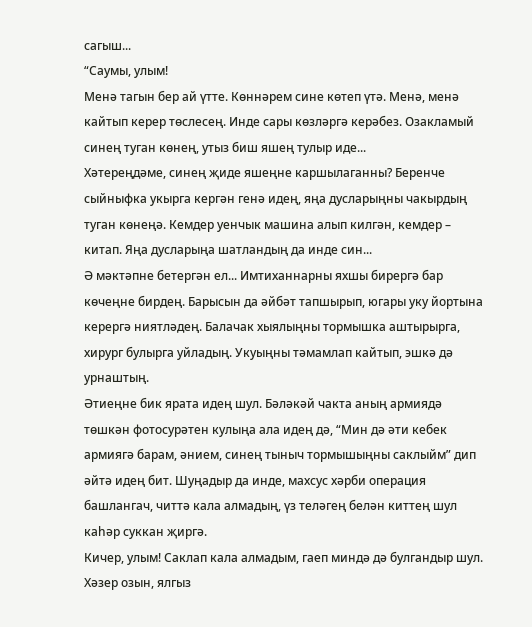сагыш...
“Саумы, улым!
Менә тагын бер ай үтте. Көннәрем сине көтеп үтә. Менә, менә кайтып керер төслесең. Инде сары көзләргә керәбез. Озакламый синең туган көнең, утыз биш яшең тулыр иде...
Хәтереңдәме, синең җиде яшеңне каршылаганны? Беренче сыйныфка укырга кергән генә идең, яңа дусларыңны чакырдың туган көнеңә. Кемдер уенчык машина алып килгән, кемдер – китап. Яңа дусларыңа шатландың да инде син...
Ә мәктәпне бетергән ел... Имтиханнарны яхшы бирергә бар көчеңне бирдең. Барысын да әйбәт тапшырып, югары уку йортына керергә ниятләдең. Балачак хыялыңны тормышка аштырырга, хирург булырга уйладың. Укуыңны тәмамлап кайтып, эшкә дә урнаштың.
Әтиеңне бик ярата идең шул. Бәләкәй чакта аның армиядә төшкән фотосурәтен кулыңа ала идең дә, “Мин дә әти кебек армиягә барам, әнием, синең тыныч тормышыңны саклыйм” дип әйтә идең бит. Шуңадыр да инде, махсус хәрби операция башлангач, читтә кала алмадың, үз теләгең белән киттең шул каһәр суккан җиргә.
Кичер, улым! Саклап кала алмадым, гаеп миндә дә булгандыр шул. Хәзер озын, ялгыз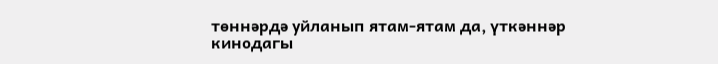төннәрдә уйланып ятам-ятам да, үткәннәр кинодагы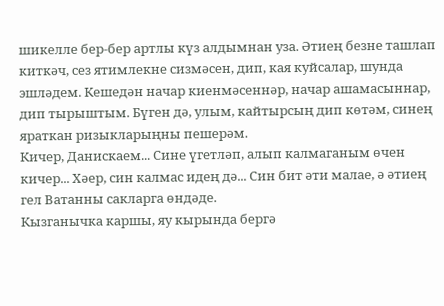шикелле бер-бер артлы күз алдымнан уза. Әтиең безне ташлап киткәч, сез ятимлекне сизмәсен, дип, кая куйсалар, шунда эшләдем. Кешедән начар киенмәсеннәр, начар ашамасыннар, дип тырыштым. Бүген дә, улым, кайтырсың дип көтәм, синең яраткан ризыкларыңны пешерәм.
Кичер, Данискаем... Сине үгетләп, алып калмаганым өчен кичер... Хәер, син калмас идең дә... Син бит әти малае, ә әтиең гел Ватанны сакларга өндәде.
Кызганычка каршы, яу кырында бергә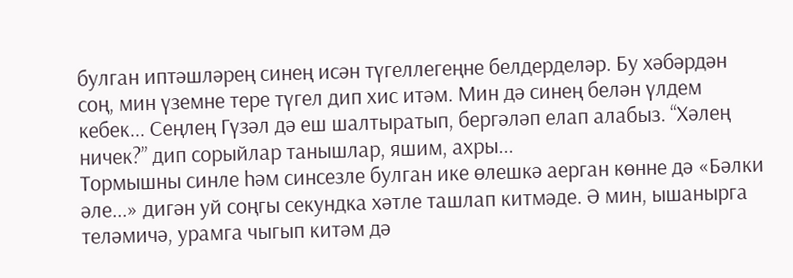булган иптәшләрең синең исән түгеллегеңне белдерделәр. Бу хәбәрдән соң, мин үземне тере түгел дип хис итәм. Мин дә синең белән үлдем кебек... Сеңлең Гүзәл дә еш шалтыратып, бергәләп елап алабыз. “Хәлең ничек?” дип сорыйлар танышлар, яшим, ахры...
Тормышны синле һәм синсезле булган ике өлешкә аерган көнне дә «Бәлки әле...» дигән уй соңгы секундка хәтле ташлап китмәде. Ә мин, ышанырга теләмичә, урамга чыгып китәм дә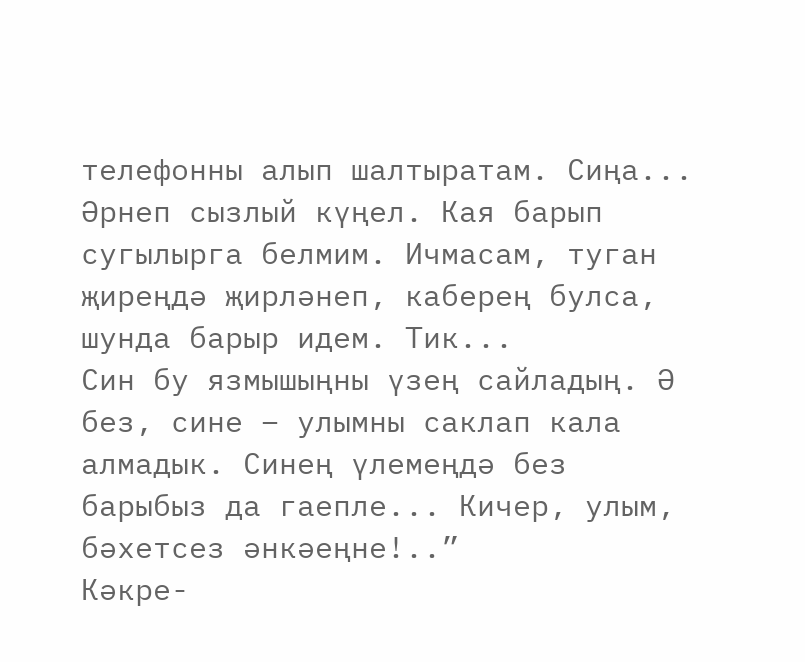телефонны алып шалтыратам. Сиңа...
Әрнеп сызлый күңел. Кая барып сугылырга белмим. Ичмасам, туган җиреңдә җирләнеп, каберең булса, шунда барыр идем. Тик...
Син бу язмышыңны үзең сайладың. Ә без, сине – улымны саклап кала алмадык. Синең үлемеңдә без барыбыз да гаепле... Кичер, улым, бәхетсез әнкәеңне!..”
Кәкре-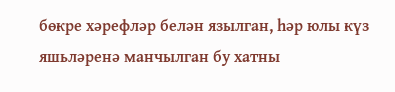бөкре хәрефләр белән язылган, һәр юлы күз яшьләренә манчылган бу хатны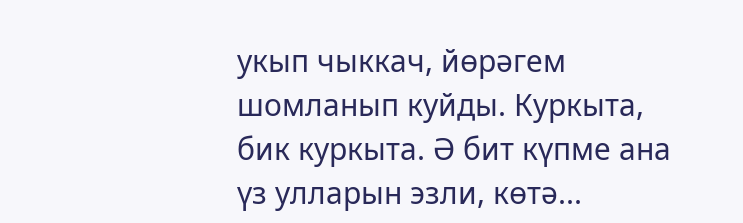укып чыккач, йөрәгем шомланып куйды. Куркыта, бик куркыта. Ә бит күпме ана үз улларын эзли, көтә...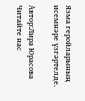Язма геройларының исемнәре үзгәртелде.

Автор:Лира Юрасова
Читайте нас